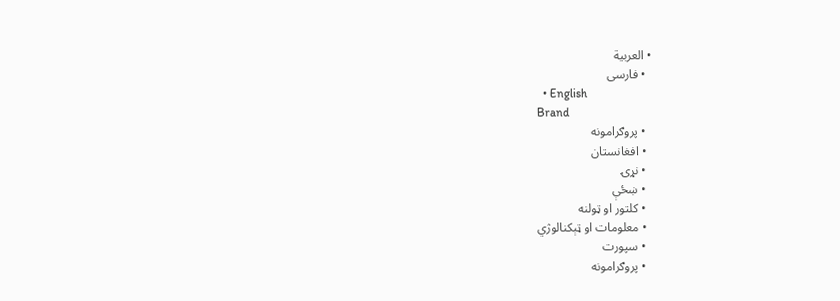• العربية
  • فارسی
  • English
Brand
  • پروګرامونه
  • افغانستان
  • نړۍ
  • ښځې
  • کلتور او ټولنه
  • معلومات او ټېکنالوژي
  • سپورت
  • پروګرامونه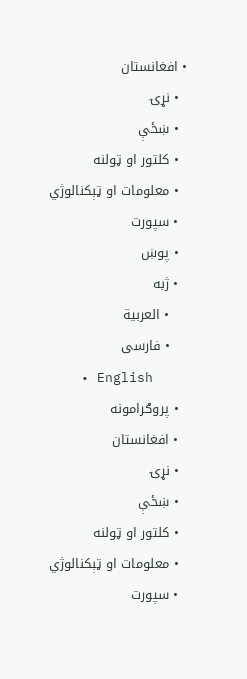• افغانستان
  • نړۍ
  • ښځې
  • کلتور او ټولنه
  • معلومات او ټېکنالوژي
  • سپورت
  • پوښ
  • ژبه
    • العربية
    • فارسی
    • English
  • پروګرامونه
  • افغانستان
  • نړۍ
  • ښځې
  • کلتور او ټولنه
  • معلومات او ټېکنالوژي
  • سپورت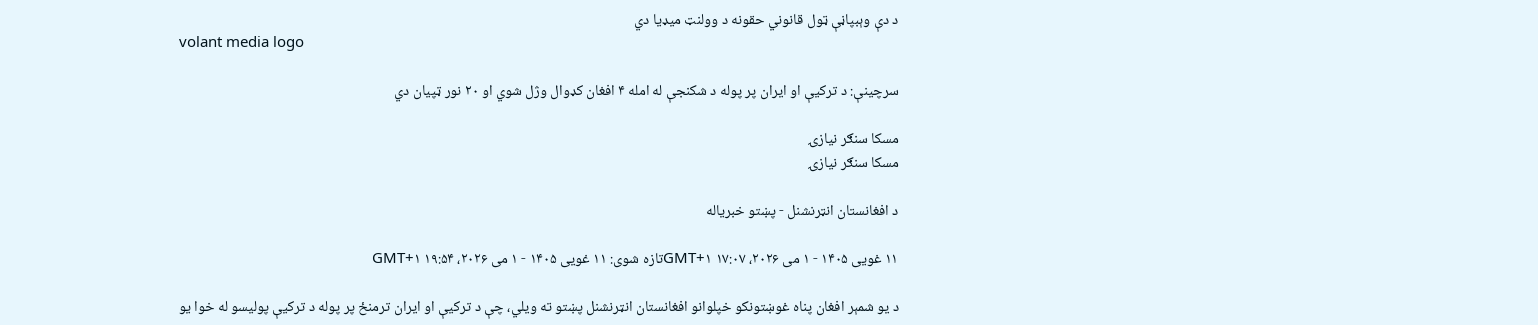د دې وېبپاڼې ټول قانوني حقونه د وولنټ میډیا دي
volant media logo

سرچینې: د ترکیې او ایران پر پوله د شکنجې له امله ۴ افغان کډوال وژل شوي او ۲۰ نور ټپیان دي

مسکا سنګر نیازۍ
مسکا سنګر نیازۍ

د افغانستان انټرنشنل - پښتو خبریاله

۱۱ غویی ۱۴۰۵ - ۱ می ۲۰۲۶، ۱۷:۰۷ GMT+۱تازه شوی: ۱۱ غویی ۱۴۰۵ - ۱ می ۲۰۲۶، ۱۹:۵۴ GMT+۱

د یو شمېر افغان پناه غوښتونکو خپلوانو افغانستان انټرنشنل پښتو ته ویلي، چې د ترکیې او ایران ترمنځ پر پوله د ترکیې پولیسو له خوا یو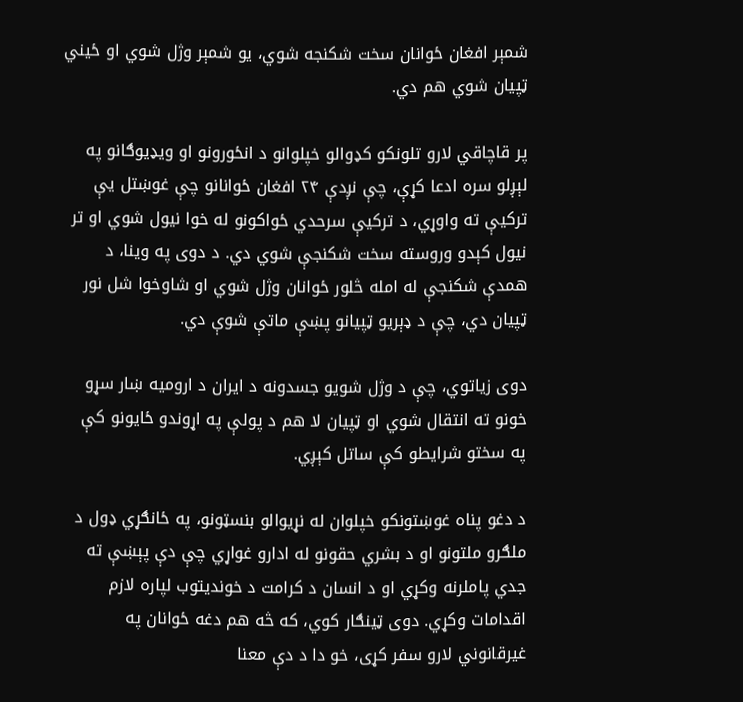شمېر افغان ځوانان سخت شکنجه شوي، یو شمېر وژل شوي او ځیني ټپیان شوي هم دي.

پر قاچاقي لارو تلونکو کډوالو خپلوانو د انځورونو او ویډیوګانو په لېږلو سره ادعا کړې، چې نږدې ۲۴ افغان ځوانانو چې غوښتل یې ترکیې ته واوړي، د ترکیې سرحدي ځواکونو له خوا نیول شوي او تر نیول کېدو وروسته سخت شکنجې شوي دي. د دوی په وینا، د همدې شکنجې له امله څلور ځوانان وژل شوي او شاوخوا شل نور ټپیان دي، چې د ډېریو ټپیانو پښې ماتې شوې دي.

دوی زیاتوي، چې د وژل شویو جسدونه د ایران د ارومیه ښار سړو خونو ته انتقال شوي او ټپیان لا هم د پولې په اړوندو ځایونو کې په سختو شرایطو کې ساتل کېږي.

د دغو پناه غوښتونکو خپلوان له نړیوالو بنسټونو، په ځانګړي ډول د ملګرو ملتونو او د بشري حقونو له ادارو غواړي چې دې پېښې ته جدي پاملرنه وکړي او د انسان د کرامت د خوندیتوب لپاره لازم اقدامات وکړي. دوی ټینګار کوي، که څه هم دغه ځوانان په غیرقانوني لارو سفر کړی، خو دا د دې معنا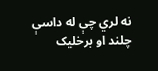نه لري چې له داسې چلند او برخلیک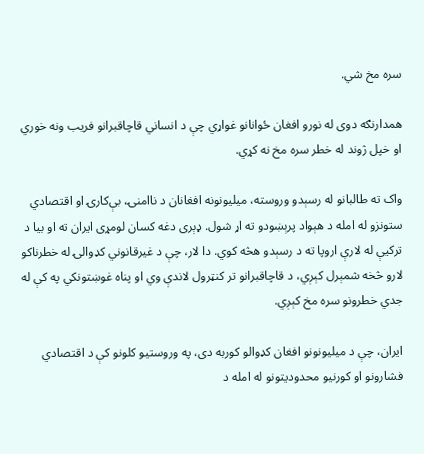سره مخ شي.

همدارنګه دوی له نورو افغان ځوانانو غواړي چې د انساني قاچاقبرانو فریب ونه خوري او خپل ژوند له خطر سره مخ نه کړي.

واک ته طالبانو له رسېدو وروسته، میلیونونه افغانان د ناامنۍ، بې‌کارۍ او اقتصادي ستونزو له امله د هېواد پرېښودو ته اړ شول. ډېری دغه کسان لومړی ایران ته او بیا د ترکیې له لارې اروپا ته د رسېدو هڅه کوي. دا لار، چې د غیرقانوني کډوالۍ له خطرناکو لارو څخه شمېرل کېږي، د قاچاقبرانو تر کنټرول لاندې وي او پناه غوښتونکي په کې له جدي خطرونو سره مخ کېږي.

ایران، چې د میلیونونو افغان کډوالو کوربه دی، په وروستیو کلونو کې د اقتصادي فشارونو او کورنیو محدودیتونو له امله د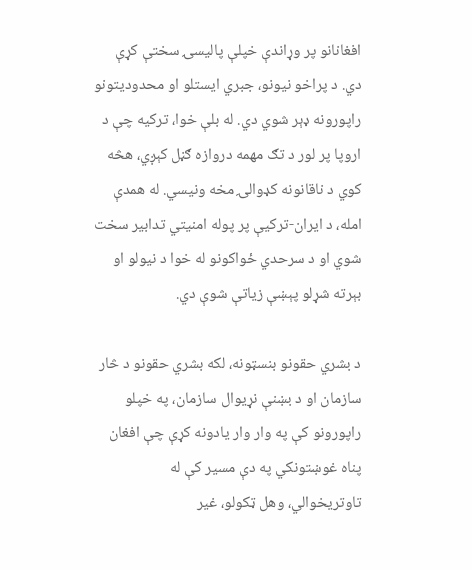افغانانو پر وړاندې خپلې پالیسۍ سختې کړې دي. د پراخو نیونو، جبري ایستلو او محدودیتونو راپورونه ډېر شوي دي. له بلې خوا، ترکیه چې د اروپا پر لور د تګ مهمه دروازه ګڼل کېږي، هڅه کوي د ناقانونه کډوالۍ مخه ونیسي. له همدې امله، د ایران-ترکیې پر پوله امنیتي تدابیر سخت شوي او د سرحدي ځواکونو له خوا د نیولو او بېرته شړلو پېښې زیاتې شوې دي.

د بشري حقونو بنسټونه، لکه بشري حقونو د څار سازمان او د بښنې نړیوال سازمان، په خپلو راپورونو کې په وار وار یادونه کړې چې افغان پناه غوښتونکي په دې مسیر کې له تاوتریخوالي، وهل ټکولو، غیر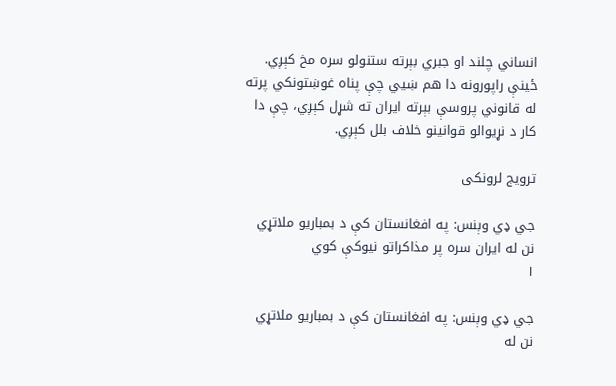انساني چلند او جبري بېرته ستنولو سره مخ کېږي. ځینې راپورونه دا هم ښيي چې پناه غوښتونکي پرته له قانوني پروسې بېرته ایران ته شړل کېږي، چې دا کار د نړیوالو قوانینو خلاف بلل کېږي.

ترویج لرونکی

جي ډي وېنس: په افغانستان کې د بمباریو ملاتړي نن له ایران سره پر مذاکراتو نیوکې کوي
۱

جي ډي وېنس: په افغانستان کې د بمباریو ملاتړي نن له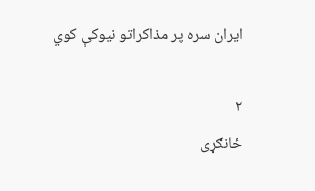ایران سره پر مذاکراتو نیوکې کوي

۲
ځانګړی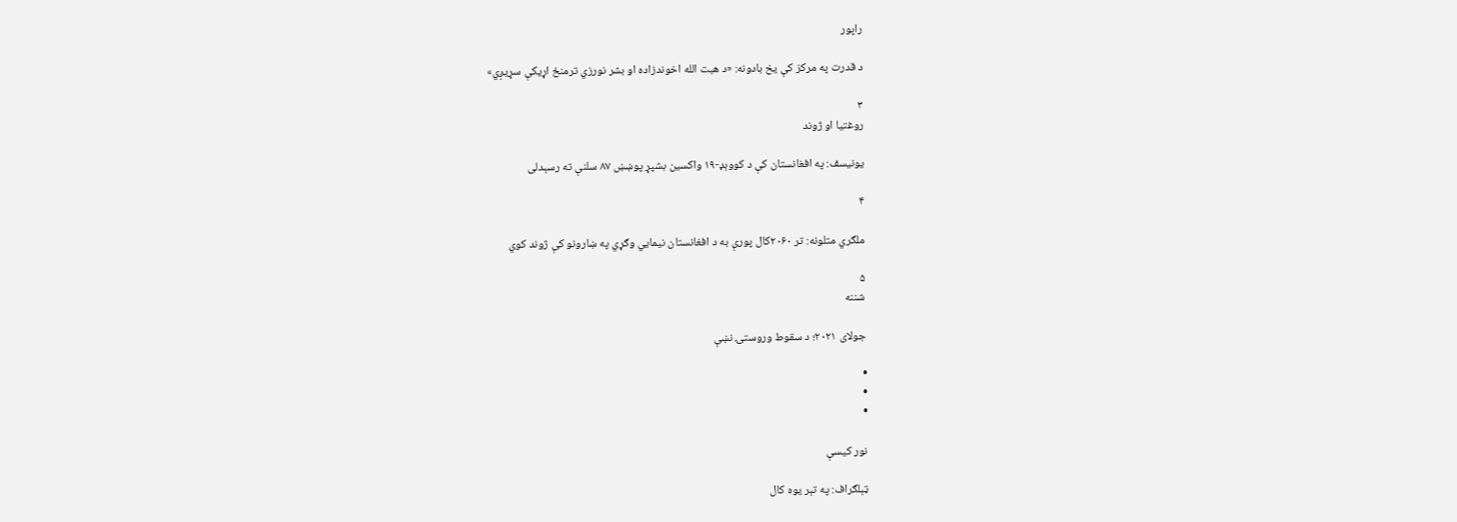راپور

د قدرت په مرکز کې یخ بادونه: «د هبت الله اخوندزاده او بشر نورزي ترمنځ اړیکې سړیږي»

۳
روغتیا او ژوند

یونیسف: په افغانستان کې د کووېډ-۱۹ واکسین بشپړ پوښښ ۸۷ سلنې ته رسېدلی

۴

ملګري متلونه: تر ۲۰۶۰کال پورې به د افغانستان نیمايي وګړي په ښارونو کې ژوند کوي

۵
شننه

جولای ۲۰۲۱؛ د سقوط وروستۍ نښې

•
•
•

نور کیسې

ټېلګراف: په تېر یوه کال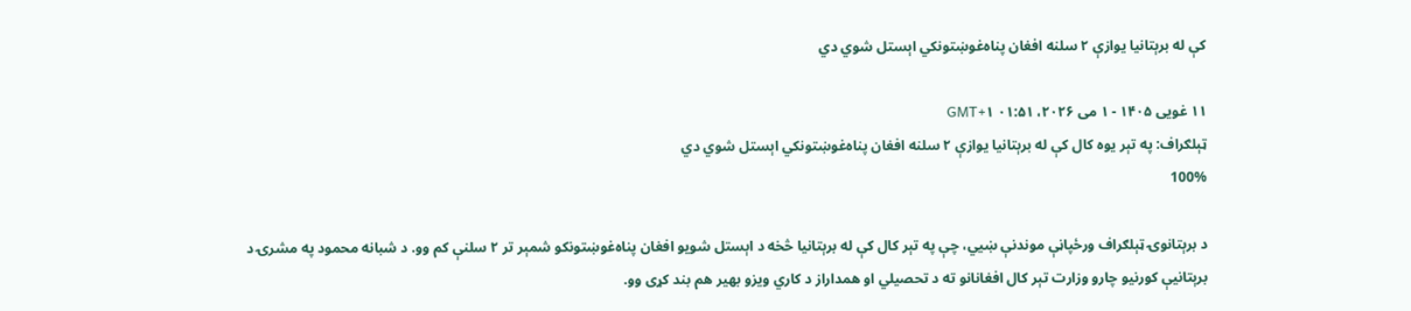کې له برېتانیا یوازې ۲ سلنه افغان ‌پناه‌غوښتونکي اېستل شوي دي

۱۱ غویی ۱۴۰۵ - ۱ می ۲۰۲۶، ۰۱:۵۱ GMT+۱
ټېلګراف: په تېر یوه کال کې له برېتانیا یوازې ۲ سلنه افغان ‌پناه‌غوښتونکي اېستل شوي دي
100%

د برېتانوۍ ټېلګراف ورځپاڼې موندنې ښيي، چې په تېر کال کې له برېتانیا څخه د اېستل شویو افغان پناه‌غوښتونکو شمېر تر ۲ سلنې کم وو. د شبانه محمود په مشرۍ د برېتانیې کورنیو چارو وزارت تېر کال افغانانو ته د تحصیلي او همداراز د کاري ویزو بهیر هم بند کړی وو.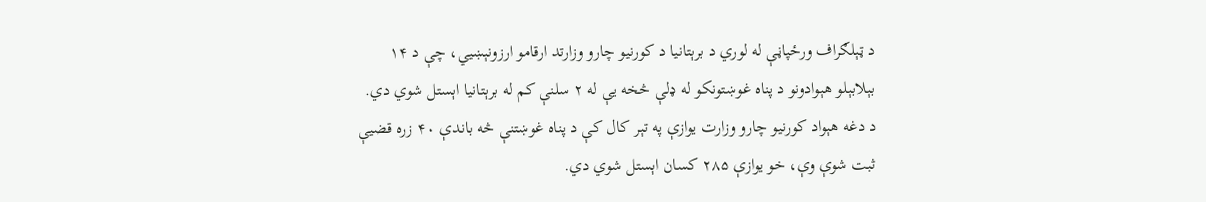د ټېلګراف ورځپاڼې له لوري د برېتانیا د کورنیو چارو وزارتد ارقامو ارزونېښيي، چې د ۱۴ بېلابېلو هېوادونو د پناه غوښتونکو له ډلې څخه یې له ۲ سلنې کم له برېتانیا اېستل شوي دي. د دغه هېواد کورنیو چارو وزارت یوازې په تېر کال کې د پناه غوښتنې څه باندې ۴۰ زره قضیې ثبت شوې وې، خو یوازې ۲۸۵ کسان اېستل شوي دي.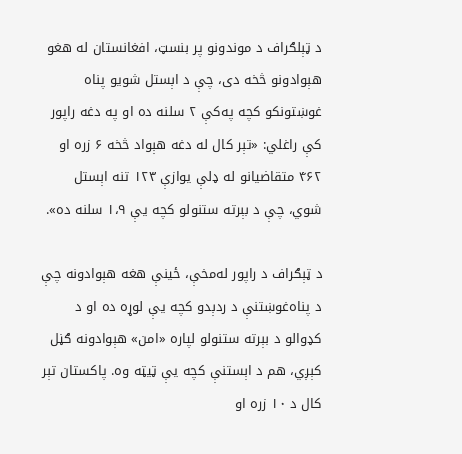د ټېلګراف د موندونو پر بنسټ، افغانستان له هغو هېوادونو څخه دی، چې د اېستل شویو پناه غوښتونکو کچه په‌کې ۲ سلنه ده او په دغه راپور کې راغلي: «تېر کال له دغه هېواد څخه ۶ زره او ۴۶۲ متقاضیانو له ډلې یوازې ۱۲۳ تنه اېستل شوي، چې د بېرته ستنولو کچه یې ۱،۹ سلنه ده».

د ټېګراف د راپور له‌مخې، ځینې هغه هېوادونه چې د پناه‌غوښتنې د ردېدو کچه یې لوړه ده او د کډوالو د بېرته ستنولو لپاره «امن» هېوادونه ګڼل کېږي، هم د اېستنې کچه یې ټیټه وه. پاکستان تېر کال د ۱۰ زره او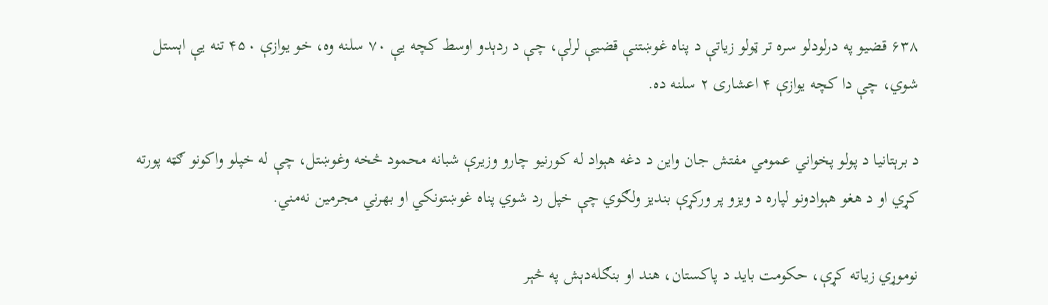۶۳۸ قضیو په درلودلو سره تر ټولو زیاتې د پناه غوښتنې قضیې لرلې، چې د ردېدو اوسط کچه یې ۷۰ سلنه وه، خو یوازې ۴۵۰ تنه یې اېستل شوي، چې دا کچه یوازې ۴ اعشاری ۲ سلنه ده.

د برېتانیا د پولو پخواني عمومي مفتش جان واین د دغه هېواد له کورنیو چارو وزیرې شبانه محمود څخه وغوښتل، چې له خپلو واکونو ګټه پورته کړي او د هغو هېوادونو لپاره د ویزو پر ورکړې بندیز ولګوي چې خپل رد شوي پناه غوښتونکي او بهرني مجرمین نه‌مني.

نوموړي زیاته کړې، حکومت باید د پاکستان، هند او بنګله‌دېش په څېر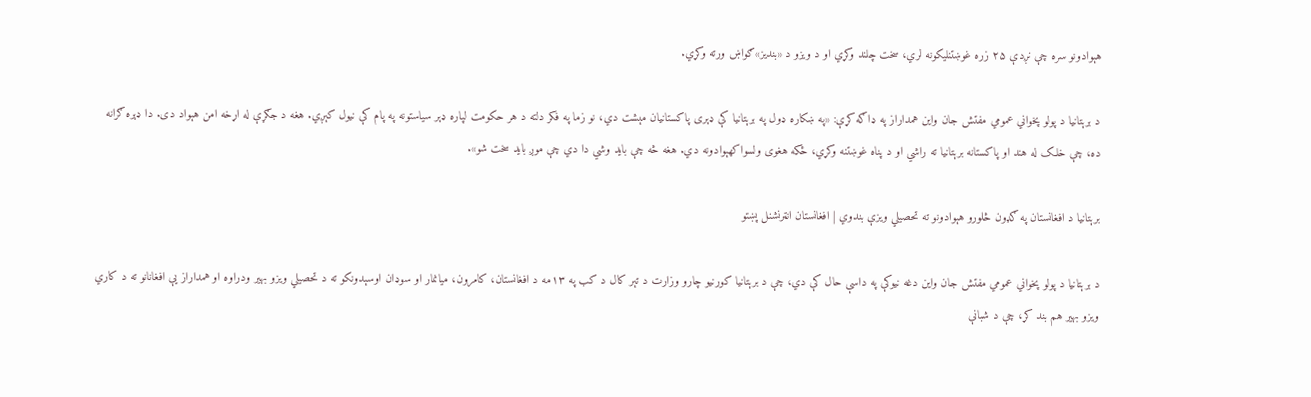هېوادونو سره چې نږدې ۲۵ زره غوښتنلیکونه لري، سخت چلند وکړي او د ویزو د «بندیز»ګواښ ورته وکړي.

د برېتانیا د پولو پخواني عمومي مفتش جان واین همداراز په ډاګه کړې: «په ښکاره ډول په برېتانیا کې ډېری پاکستانیان مېشت دي، نو زما په فکر دلته د هر حکومت لپاره ډېر سیاستونه په پام کې نیول کېږي. هغه د جګړې له اړخه امن هېواد دی. دا ډېره ګرانه ده، چې خلک له هند او پاکستانه برېتانیا ته راشي او د پناه غوښتنه وکړي، ځکه هغوی ولسواکهېوادونه دي. هغه څه چې باید وشي دا دي چې موږ باید سخت شو».

برېتانیا د افغانستان په ګډون څلورو هېوادونو ته تحصیلي ویزې بندوي | افغانستان انټرنشنل پښتو

د برېتانیا د پولو پخواني عمومي مفتش جان واین دغه نیوکې په داسې حال کې دي، چې د برېتانیا کورنیو چارو وزارت د تېر کال د کب په ۱۳مه د افغانستان، کامرون، میانمار او سوډان اوسېدونکو ته د تحصیلي ویزو بهیر ودراوه او همداراز یې افغانانو ته د کاري ویزو بهیر هم بند کړ، چې د شبانې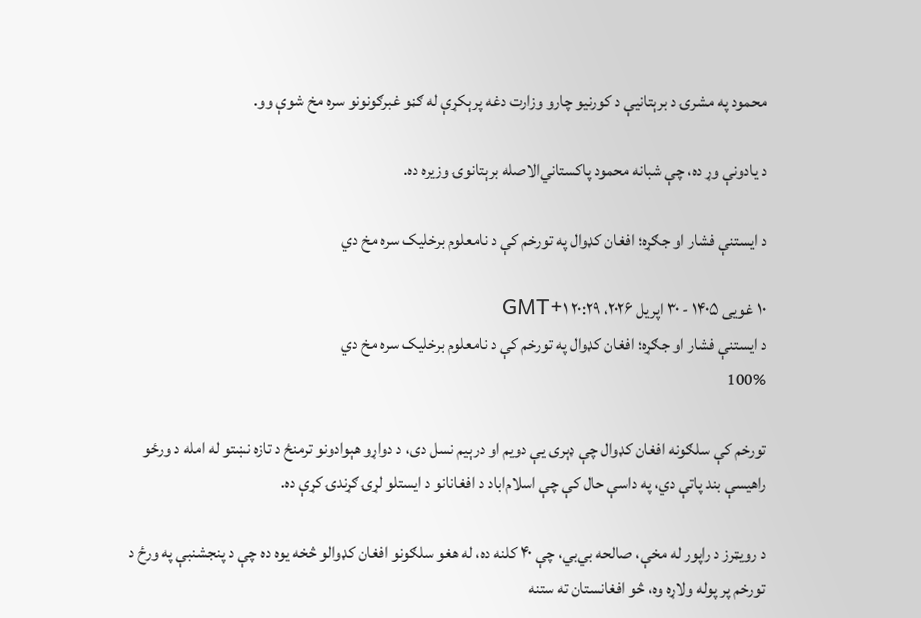محمود په مشرۍ د برېتانیې د کورنیو چارو وزارت دغه پرېکړې له ګڼو غبرګونونو سره مخ شوې وو.

د یادونې وړ ده، چې شبانه محمود پاکستاني‌الاصله برېتانوۍ وزیره ده.

د ایستنې فشار او جګړه؛ افغان کډوال په تورخم کې د نامعلوم برخلیک سره مخ دي

۱۰ غویی ۱۴۰۵ - ۳۰ اپریل ۲۰۲۶، ۲۰:۲۹ GMT+۱
د ایستنې فشار او جګړه؛ افغان کډوال په تورخم کې د نامعلوم برخلیک سره مخ دي
100%

تورخم کې سلګونه افغان کډوال چې ډېری یې دویم او درېیم نسل دی، د دواړو هېوادونو ترمنځ د تازه نښتو له امله د ورځو راهیسې بند پاتې دي، په داسې حال کې چې اسلام‌اباد د افغانانو د ایستلو لړۍ ګړندۍ کړې ده.

د رویټرز د راپور له مخې، صالحه بي‌بي، چې ۴۰ کلنه ده، له هغو سلګونو افغان کډوالو څخه یوه ده چې د پنجشنبې په ورځ د تورخم پر پوله ولاړه وه، څو افغانستان ته ستنه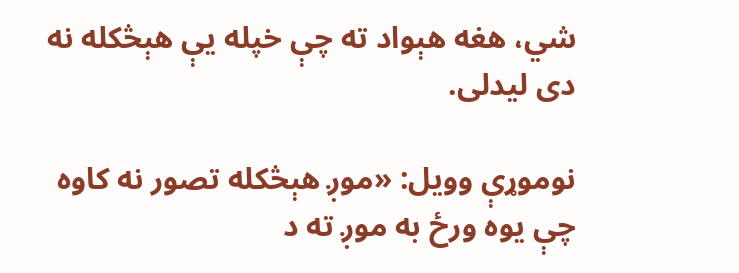شي، هغه هېواد ته چې خپله یې هېڅکله نه دی لیدلی.

نوموړې وویل: «موږ هېڅکله تصور نه کاوه چې یوه ورځ به موږ ته د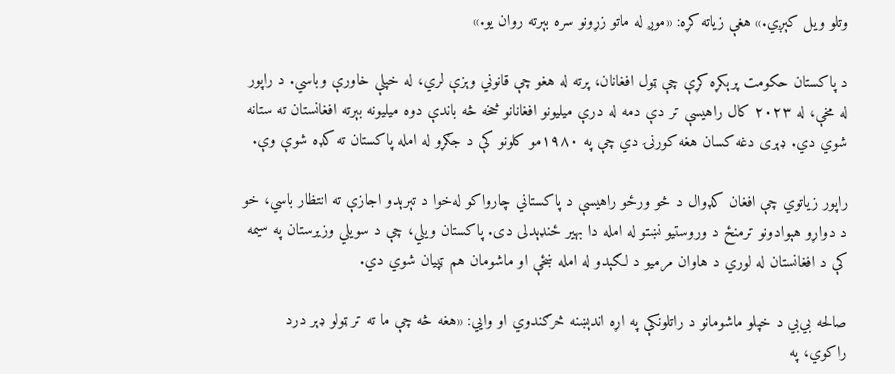وتلو ویل کېږي.» هغې زیاته کړه: «موږ له ماتو زړونو سره بېرته روان یو.»

د پاکستان حکومت پرېکړه کړې چې ټول افغانان، پرته له هغو چې قانوني وېزې لري، له خپلې خاورې وباسي. د راپور له مخې، له ۲۰۲۳ کال راهیسې تر دې دمه له درې میلیونو افغانانو څخه څه باندې دوه میلیونه بېرته افغانستان ته ستانه شوي دي. ډېری دغه کسان هغه کورنۍ دي چې په ۱۹۸۰مو کلونو کې د جګړو له امله پاکستان ته کډه شوې وې.

راپور زیاتوي چې افغان کډوال د څو ورځو راهیسې د پاکستاني چارواکو له‌خوا د تېرېدو اجازې ته انتظار باسي، خو د دواړو هېوادونو ترمنځ د وروستیو نښتو له امله دا بهیر ځنډېدلی دی. پاکستان ویلي، چې د سویلي وزیرستان په سیمه کې د افغانستان له لوري د هاوان مرمیو د لګېدو له امله ښځې او ماشومان هم ټپیان شوي دي.

صالحه بي‌بي د خپلو ماشومانو د راتلونکې په اړه اندېښنه څرګندوي او وایي: «هغه څه چې ما ته تر ټولو ډېر درد راکوي، په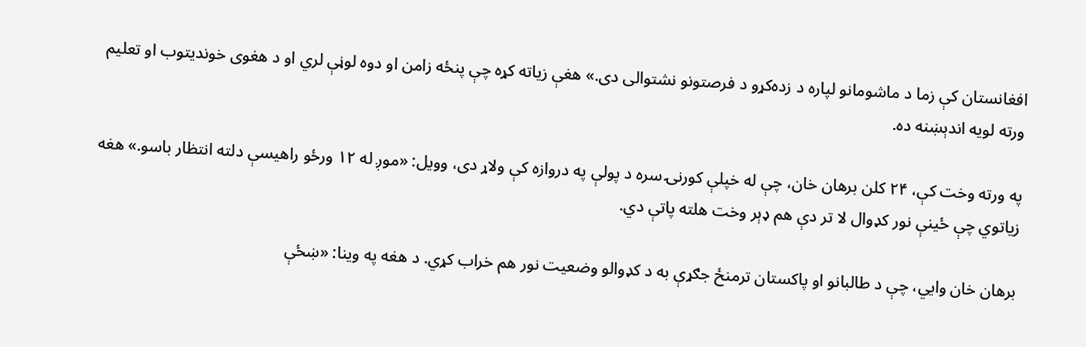افغانستان کې زما د ماشومانو لپاره د زده‌کړو د فرصتونو نشتوالی دی.» هغې زیاته کړه چې پنځه زامن او دوه لوڼې لري او د هغوی خوندیتوب او تعلیم ورته لویه اندېښنه ده.

په ورته وخت کې، ۲۴ کلن برهان خان، چې له خپلې کورنۍ سره د پولې په دروازه کې ولاړ دی، وویل: «موږ له ۱۲ ورځو راهیسې دلته انتظار باسو.» هغه زیاتوي چې ځینې نور کډوال لا تر دې هم ډېر وخت هلته پاتې دي.

برهان خان وایي، چې د طالبانو او پاکستان ترمنځ جګړې به د کډوالو وضعیت نور هم خراب کړي. د هغه په وینا: «ښځې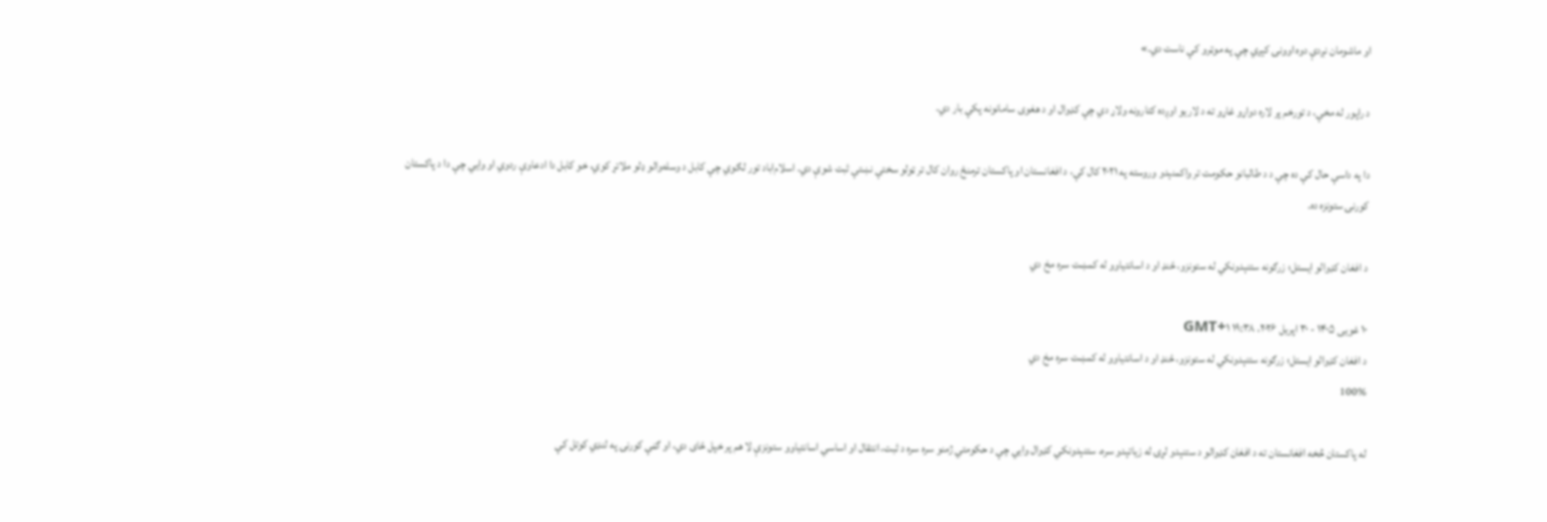او ماشومان نږدې دوه اوونۍ کېږي چې په موټرو کې ناست دي.»

د راپور له مخې، د تورخم پر لاره دواړو غاړو ته د لاریو اوږده کتارونه ولاړ دي چې کډوال او د هغوی سامانونه پکې بار دي.

دا په داسې حال کې ده چې د د طالبانو حکومت تر واکمنېدو وروسته په ۲۰۲۱ کال کې، د افغانستان او پاکستان ترمنځ روان کال تر ټولو سختې نښتې ثبت شوې دي. اسلام‌اباد تور لګوي چې کابل د وسله‌والو ډلو ملاتړ کوي، خو کابل دا ادعاوې ردوي او وایي چې دا د پاکستان کورنۍ ستونزه ده.

د افغان کډوالو ایستل؛ زرګونه ستنېدونکي له ستونزو، ځنډ او د اسانتیاوو له کمښت سره مخ دي

۱۰ غویی ۱۴۰۵ - ۳۰ اپریل ۲۰۲۶، ۱۹:۳۸ GMT+۱
د افغان کډوالو ایستل؛ زرګونه ستنېدونکي له ستونزو، ځنډ او د اسانتیاوو له کمښت سره مخ دي
100%

له پاکستان څخه افغانستان ته د افغان کډوالو د ستنېدو لړۍ له زیاتېدو سره، ستنېدونکي کډوال وایي چې د حکومتي ژمنو سره سره د ثبت، انتقال او اساسي اسانتیاوو ستونزې لا هم پر خپل ځای دي، او ګڼې کورنۍ په لنډي کوتل کې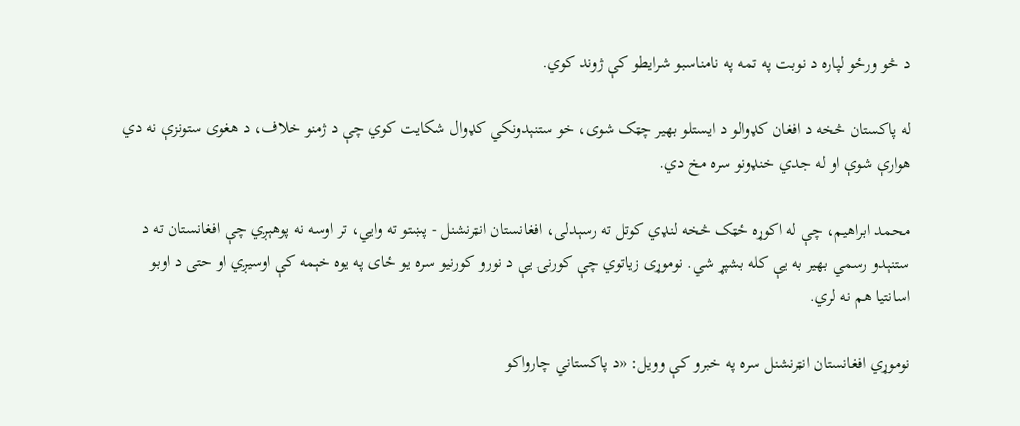د څو ورځو لپاره د نوبت په تمه په نامناسبو شرایطو کې ژوند کوي.

له پاکستان څخه د افغان کډوالو د ایستلو بهیر چټک شوی، خو ستنېدونکي کډوال شکایت کوي چې د ژمنو خلاف، د هغوی ستونزې نه دي هوارې شوې او له جدي خنډونو سره مخ دي.

محمد ابراهیم، چې له اکوړه ځټک څخه لنډي کوتل ته رسېدلی، افغانستان انټرنشنل - پښتو ته وایي، تر اوسه نه پوهېږي چې افغانستان ته د ستنېدو رسمي بهیر به یې کله بشپړ شي. نوموړی زیاتوي چې کورنۍ یې د نورو کورنیو سره یو ځای په یوه خېمه کې اوسیږي او حتی د اوبو اسانتیا هم نه لري.

نوموړي افغانستان انټرنشنل سره په خبرو کې وویل: «د پاکستاني چارواکو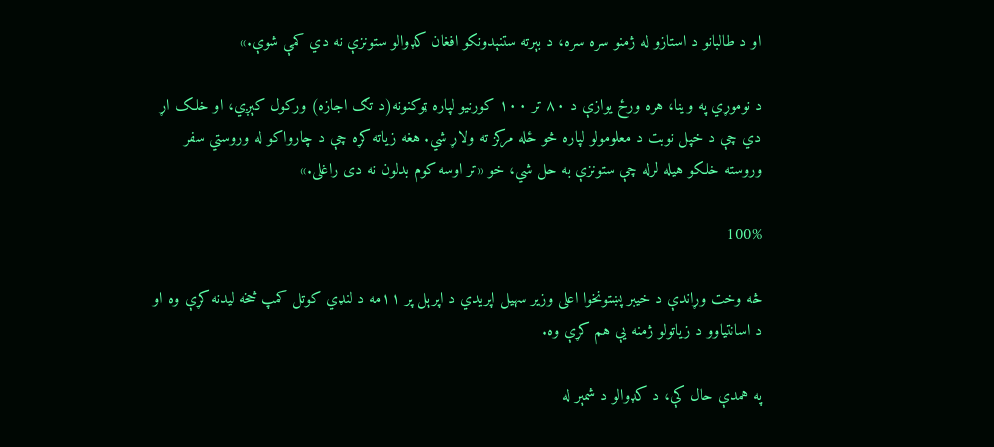او د طالبانو د استازو له ژمنو سره سره، د بېرته ستنېدونکو افغان کډوالو ستونزې نه دي کمې شوې.»

د نوموړي په وینا، هره ورځ یوازې د ۸۰ تر ۱۰۰ کورنیو لپاره ټوکنونه(د تګ اجازه) ورکول کېږي، او خلک اړ دي چې د خپل نوبت د معلومولو لپاره څو ځله مرکز ته ولاړ شي. هغه زیاته کړه چې د چارواکو له وروستي سفر وروسته خلکو هیله لرله چې ستونزې به حل شي، خو «تر اوسه کوم بدلون نه دی راغلی.»

100%

څه وخت وړاندې د خیبر پښتونخوا اعلی وزیر سهیل اپريدي د اپرېل پر ۱۱مه د لنډي کوتل کمپ څخه لیدنه کړې وه او د اسانتیاوو د زیاتولو ژمنه یې هم کړې وه.

په همدې حال کې، د کډوالو د شمېر له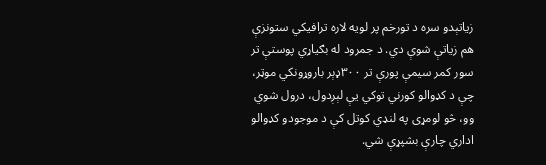زیاتېدو سره د تورخم پر لویه لاره ترافیکي ستونزې هم زیاتې شوې دي. د جمرود له بګیاړي پوستې تر سور کمر سیمې پورې تر ۳۰۰ډېر باروړونکي موټر، چې د کډوالو کورني توکي یې لېږدول، درول شوي وو، څو لومړی په لنډي کوتل کې د موجودو کډوالو اداري چارې بشپړې شي.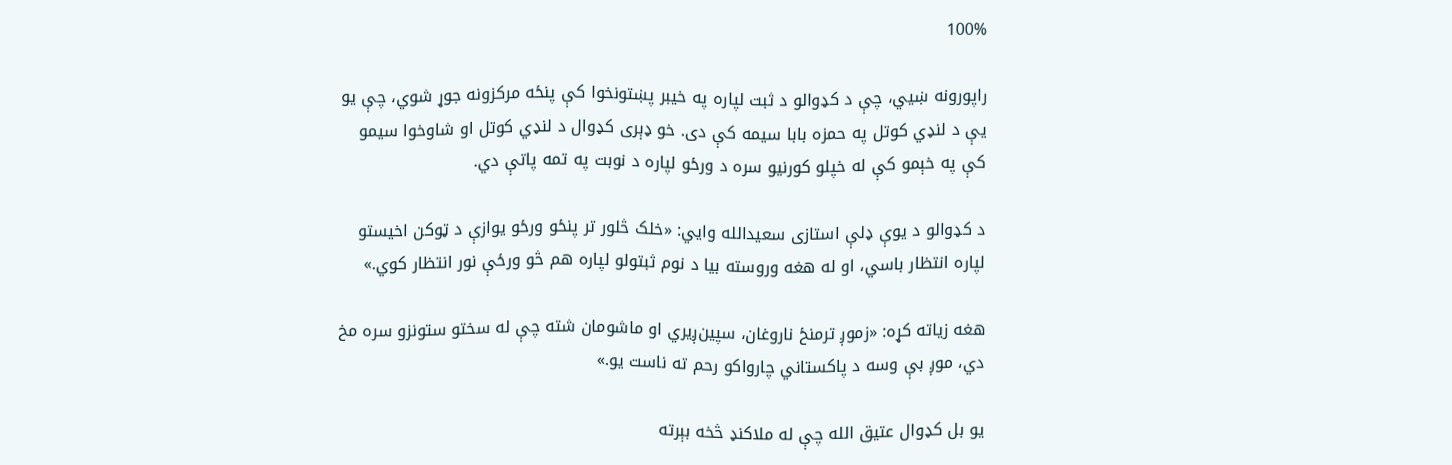100%

راپورونه ښيي، چې د کډوالو د ثبت لپاره په خیبر پښتونخوا کې پنځه مرکزونه جوړ شوي، چې یو یې د لنډي کوتل په حمزه بابا سیمه کې دی. خو ډېری کډوال د لنډي کوتل او شاوخوا سیمو کې په خېمو کې له خپلو کورنیو سره د ورځو لپاره د نوبت په تمه پاتې دي.

د کډوالو د یوې ډلې استازی سعیدالله وایي: «خلک څلور تر پنځو ورځو یوازې د ټوکن اخیستو لپاره انتظار باسي، او له هغه وروسته بیا د نوم ثبتولو لپاره هم څو ورځې نور انتظار کوي.»

هغه زیاته کړه: «زموږ ترمنځ ناروغان، سپین‌ږیري او ماشومان شته چې له سختو ستونزو سره مخ دي، موږ بې وسه د پاکستاني چارواکو رحم ته ناست یو.»

یو بل کډوال عتیق الله چې له ملاکنډ څخه بېرته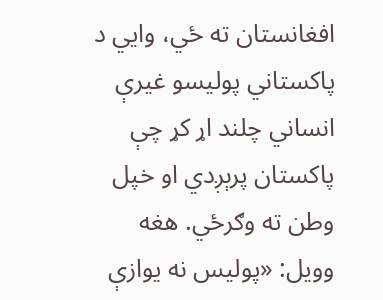افغانستان ته ځي، وایي د پاکستاني پولیسو غیرې انساني چلند اړ کړ چې پاکستان پرېږدي او خپل وطن ته وګرځي. هغه وویل: «پولیس نه یوازې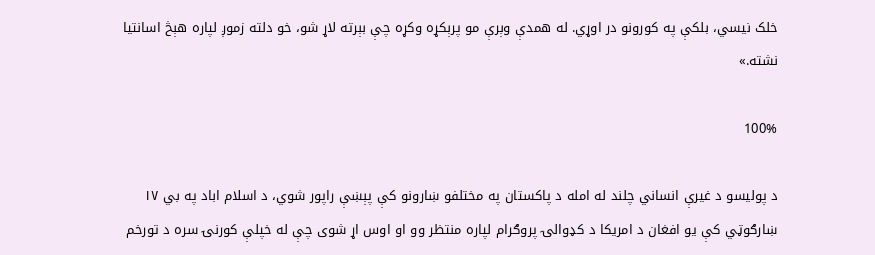خلک نیسي، بلکې په کورونو در اوړي. له همدې وېرې مو پرېکړه وکړه چې بېرته لاړ شو، خو دلته زموږ لپاره هېڅ اسانتیا نشته.»

100%

د پولیسو د غیرې انساني چلند له امله د پاکستان په مختلفو ښارونو کې پېښې راپور شوي، د اسلام اباد په بي ۱۷ ښارګوټي کې یو افغان د امریکا د کډوالۍ پروګرام لپاره منتظر وو او اوس اړ شوی چې له خپلې کورنۍ سره د تورخم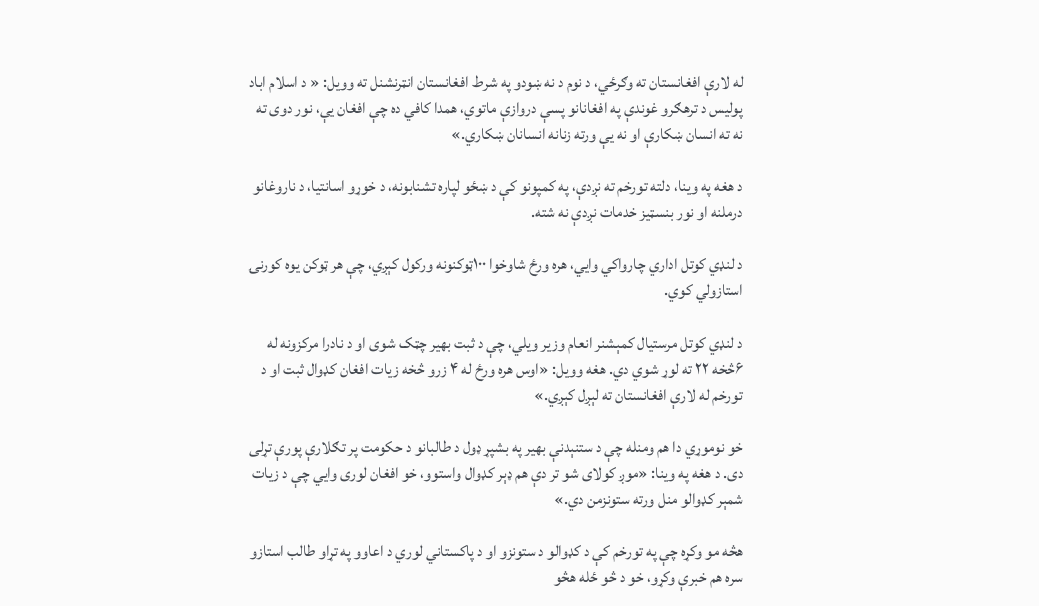له لارې افغانستان ته وګرځي، د نوم د نه ښودو په شرط افغانستان انټرنشنل ته وویل: « د اسلام اباد پولیس د ترهګرو غوندې په افغانانو پسې دروازې ماتوي، همدا کافي ده چې افغان یې، نور دوی ته نه ته انسان ښکارې او نه یې ورته زنانه انسانان ښکاري.»

د هغه په وینا، دلته تورخم ته نږدې، په کمپونو کې د ښځو لپاره تشنابونه، د خوړو اسانتیا، د ناروغانو درملنه او نور بنسټیز خدمات نږدې نه شته.

د لنډي کوتل اداري چارواکي وایي، هره ورځ شاوخوا ۱۰۰ټوکنونه ورکول کېږي، چې هر ټوکن یوه کورنۍ استازولي کوي.

د لنډي کوتل مرستیال کمېشنر انعام وزیر ویلي، چې د ثبت بهیر چټک شوی او د نادرا مرکزونه له ۶څخه ۲۲ ته لوړ شوي دي. هغه وویل: «اوس هره ورځ له ۴ زرو څخه زیات افغان کډوال ثبت او د تورخم له لارې افغانستان ته لېږل کېږي.»

خو نوموړي دا هم ومنله چې د ستنېدنې بهیر په بشپړ ډول د طالبانو د حکومت پر تګلارې پورې تړلی دی. د هغه په وینا: «موږ کولای شو تر دې هم ډېر کډوال واستوو، خو افغان لوری وایي چې د زیات شمېر کډوالو منل ورته ستونزمن دي.»

هڅه مو وکړه چې په تورخم کې د کډوالو د ستونزو او د پاکستاني لوري د اعاوو په تړاو طالب استازو سره هم خبرې وکړو، خو د څو ځله هڅو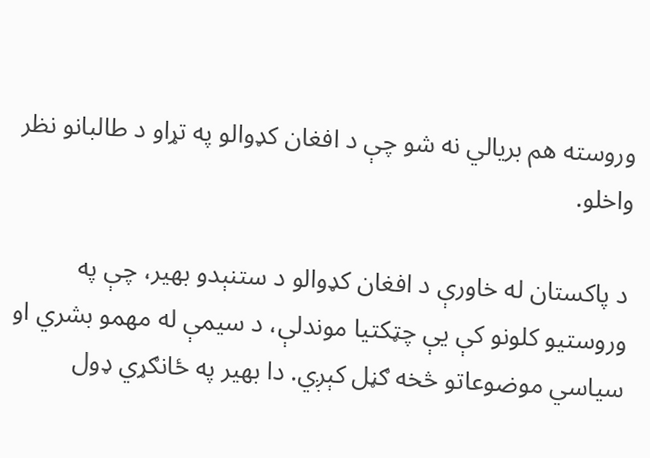وروسته هم بریالي نه شو چې د افغان کډوالو په تړاو د طالبانو نظر واخلو.

د پاکستان له خاورې د افغان کډوالو د ستنېدو بهیر، چې په وروستیو کلونو کې یې چټکتیا موندلې، د سیمې له مهمو بشري او سیاسي موضوعاتو څخه ګڼل کېږي. دا بهیر په ځانګړي ډول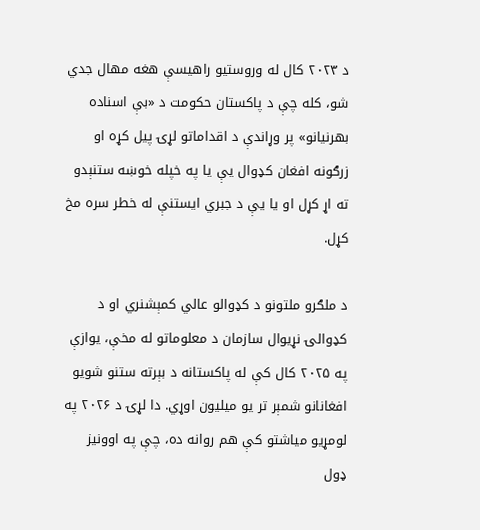د ۲۰۲۳ کال له وروستیو راهیسې هغه مهال جدي شو، کله چې د پاکستان حکومت د «بې اسناده بهرنیانو» پر وړاندې د اقداماتو لړۍ پیل کړه او زرګونه افغان کډوال یې یا په خپله خوښه ستنېدو ته اړ کړل او یا یې د جبري ایستنې له خطر سره مخ کړل.

د ملګرو ملتونو د کډوالو عالي کمېشنري او د کډوالۍ نړیوال سازمان د معلوماتو له مخې، یوازې په ۲۰۲۵ کال کې له پاکستانه د بېرته ستنو شویو افغانانو شمېر تر یو میلیون اوړي. دا لړۍ د ۲۰۲۶ په لومړیو میاشتو کې هم روانه ده، چې په اوونیز ډول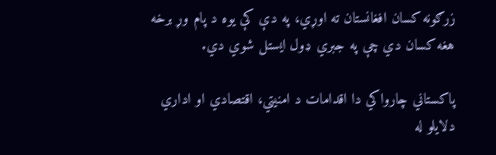زرګونه کسان افغانستان ته اوړي، په دې کې یوه د پام وړ برخه هغه کسان دي چې په جبري ډول ایستل شوي دي.

پاکستاني چارواکي دا اقدامات د امنیتي، اقتصادي او اداري دلایلو له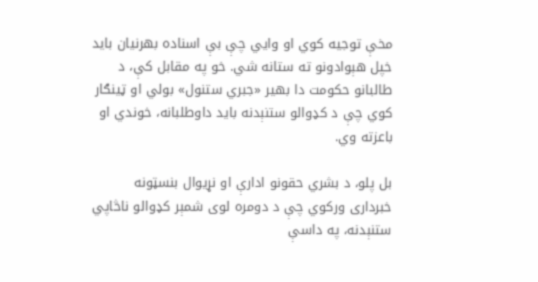مخې توجیه کوي او وایي چې بې اسناده بهرنیان باید خپل هېوادونو ته ستانه شي. خو په مقابل کې، د طالبانو حکومت دا بهیر «جبري ستنول» بولي او ټینګار کوي چې د کډوالو ستنېدنه باید داوطلبانه، خوندي او باعزته وي.

بل پلو، د بشري حقونو ادارې او نړیوال بنسټونه خبرداری ورکوي چې د دومره لوی شمېر کډوالو ناڅاپي ستنېدنه، په داسې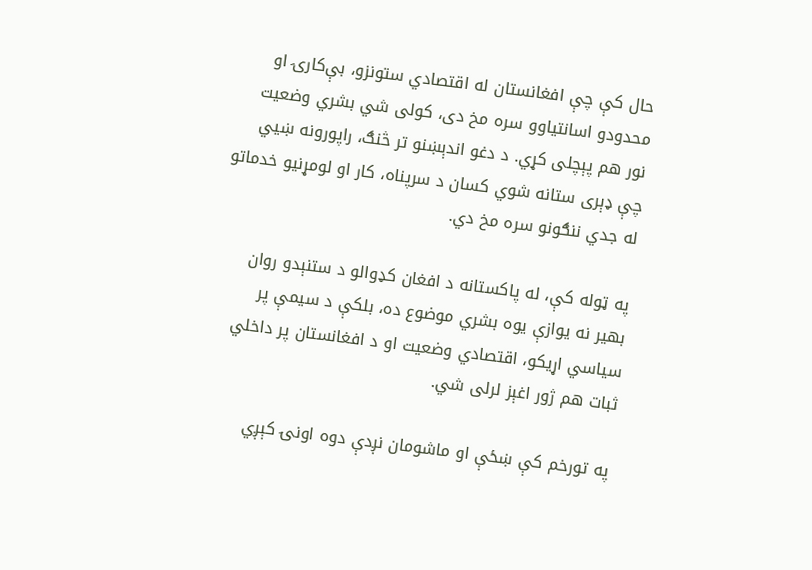حال کې چې افغانستان له اقتصادي ستونزو، بې‌کارۍ او محدودو اسانتیاوو سره مخ دی، کولی شي بشري وضعیت نور هم پېچلی کړي. د دغو اندېښنو تر څنګ، راپورونه ښيي چې ډېری ستانه شوي کسان د سرپناه، کار او لومړنیو خدماتو له جدي ننګونو سره مخ دي.

په ټوله کې، له پاکستانه د افغان کډوالو د ستنېدو روان بهیر نه یوازې یوه بشري موضوع ده، بلکې د سیمې پر سیاسي اړیکو، اقتصادي وضعیت او د افغانستان پر داخلي ثبات هم ژور اغېز لرلی شي.

په تورخم کې ښځې او ماشومان نږدې دوه اونۍ کېږي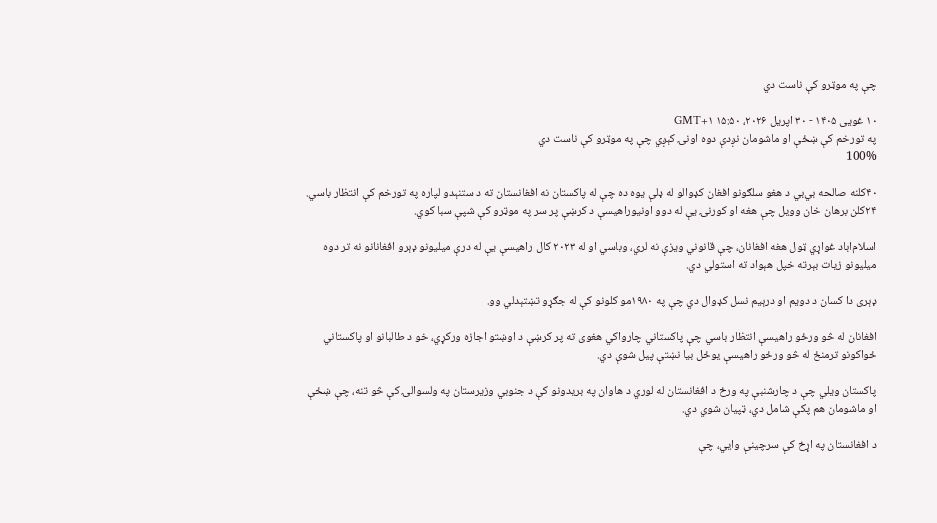چې په موټرو کې ناست دي

۱۰ غویی ۱۴۰۵ - ۳۰ اپریل ۲۰۲۶، ۱۵:۵۰ GMT+۱
په تورخم کې ښځې او ماشومان نږدې دوه اونۍ کېږي چې په موټرو کې ناست دي
100%

۴۰کلنه صالحه بي‌بي د هغو سلګونو افغان کډوالو له ډلې یوه ده چې له پاکستان نه افغانستان ته د ستنېدو لپاره په تورخم کې انتظار باسي. ۲۴کلن برهان خان وویل چې هغه او کورنۍ یې له دوو اونیوراهیسې د کرښې پر سر په موټرو کې شپې سبا کوي.

اسلام‌اباد غواړي ټول هغه افغانان، چې قانوني ویزې نه لري، وباسي او له ۲۰۲۳ کال راهیسې یې له درې میلیونو ډېرو افغانانو نه تر دوه میلیونو زیات بېرته خپل هېواد ته استولي دي.

ډېری دا کسان د دویم او درېیم نسل کډوال دي چې په ۱۹۸۰مو کلونو کې له جګړو تښتېدلي وو.

افغانان له څو ورځو راهیسې انتظار باسي چې پاکستاني چارواکي هغوی ته پر کرښې د اوښتو اجازه ورکړي، خو د طالبانو او پاکستاني ځواکونو ترمنځ له څو ورځو راهیسې یوځل بیا نښتې پیل شوې دي.

پاکستان ویلي چې د چارشنبې په ورځ د افغانستان له لوري د هاوان په بریدونو کې د جنوبي وزیرستان په ولسوالۍ کې څو تنه، چې ښځې او ماشومان هم پکې شامل دي، ټپیان شوي دي.

د افغانستان په اړخ کې سرچینې وايي، چې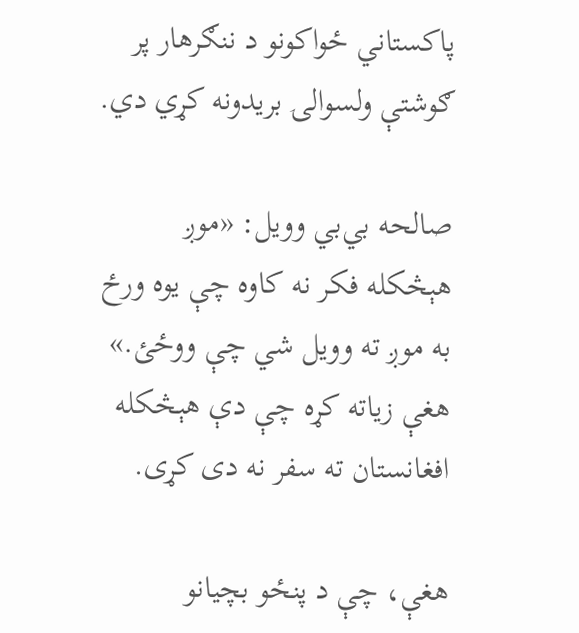پاکستاني ځواکونو د ننګرهار پر ګوشتې ولسوالۍ بریدونه کړي دي.

صالحه بي‌بي وویل: «موږ هېڅکله فکر نه کاوه چې یوه ورځ به موږ ته وویل شي چې ووځئ.» هغې زیاته کړه چې دې هېڅکله افغانستان ته سفر نه دی کړی.

هغې، چې د پنځو بچیانو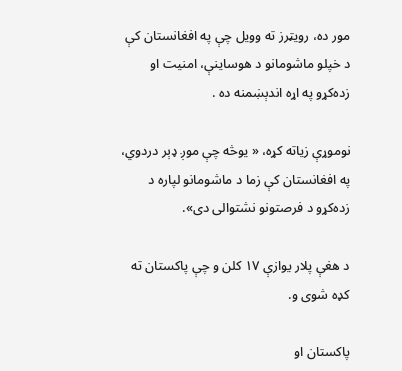مور ده، رویټرز ته وویل چې په افغانستان کې د خپلو ماشومانو د هوساینې، امنیت او زده‌کړو په اړه اندېښمنه ده .

نوموړې زیاته کړه، « یوڅه چې موږ ډېر دردوي، په افغانستان کې زما د ماشومانو لپاره د زده‌کړو د فرصتونو نشتوالی دی».

د هغې پلار یوازې ۱۷ کلن و چې پاکستان ته کډه شوی و.

پاکستان او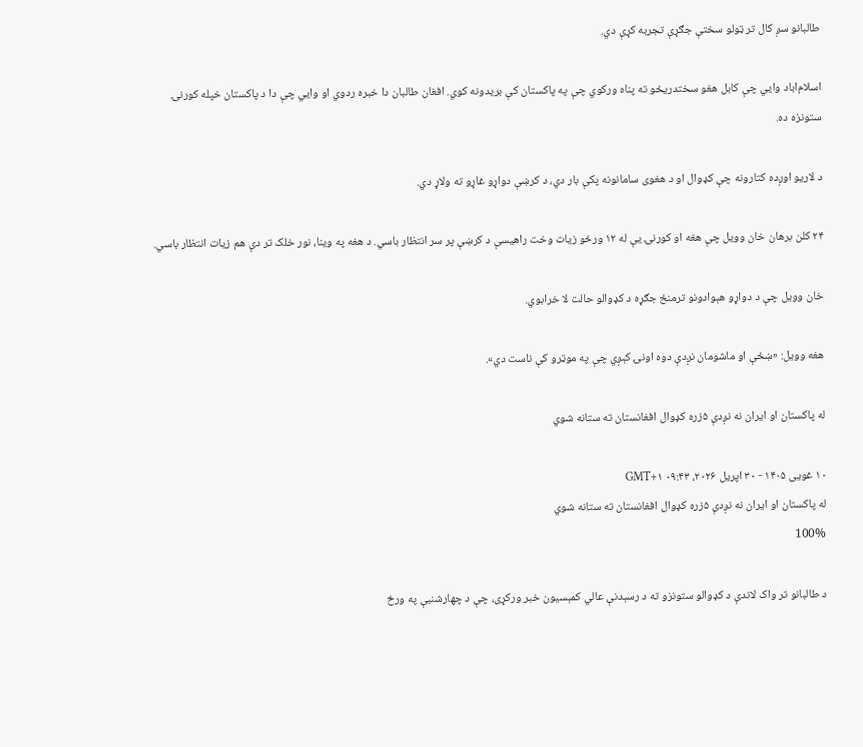طالبانو سږ کال تر ټولو سختې جګړې تجربه کړې دي.

اسلام‌اباد وایي چې کابل هغو سختدریځو ته پناه ورکوي چې په پاکستان کې بریدونه کوي. افغان طالبان دا خبره ردوي او وایي چې دا د پاکستان خپله کورنۍ ستونزه ده.

د لاریو اوږده کتارونه چې کډوال او د هغوی سامانونه پکې بار دي، د کرښې دواړو غاړو ته ولاړ دي.

۲۴ کلن برهان خان وویل چې هغه او کورنۍ یې له ۱۲ ورځو زیات وخت راهیسې د کرښې پر سر انتظار باسي. د هغه په وینا، نور خلک تر دې هم زیات انتظار باسي.

خان وویل چې د دواړو هېوادونو ترمنځ جګړه د کډوالو حالت لا خرابوي.

هغه وویل: «ښځې او ماشومان نږدې دوه اونۍ کېږي چې په موټرو کې ناست دي».

له پاکستان او ایران نه نږدې ۵زره کډوال افغانستان ته ستانه شوي

۱۰ غویی ۱۴۰۵ - ۳۰ اپریل ۲۰۲۶، ۰۹:۴۳ GMT+۱
له پاکستان او ایران نه نږدې ۵زره کډوال افغانستان ته ستانه شوي
100%

د طالبانو تر واک لاندې د کډوالو ستونزو ته د رسېدنې عالي کمېسیون خبر ورکړی، چې د چهارشنبې په ورځ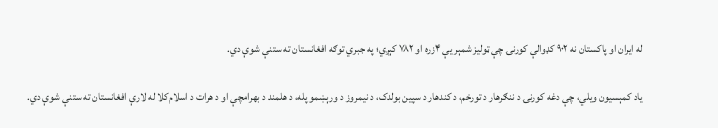له ایران او پاکستان نه ۹۰۲ کډوالې کورنۍ چې ټولیز شمېر یې ۴زره او ۷۸۲ کېږي؛ په جبري توګه افغانستان ته ستنې شوې دي.

یاد کمېسیون ویلي، چې دغه کورنۍ د ننګرهار د تورخم، د کندهار د سپین بولدک، د نیمروز د ورېښمو پله، د هلمند د بهرامچې او د هرات د اسلام‌کلا له لارې افغانستان ته ستنې شوې دي.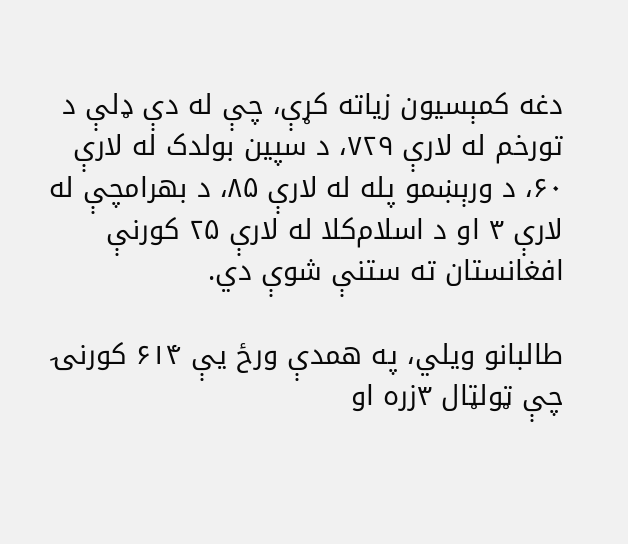دغه کمېسیون زیاته کړې، چې له دې ډلې د تورخم له لارې ۷۲۹، د سپین بولدک له لارې ۶۰، د ورېښمو پله له لارې ۸۵، د بهرامچې له لارې ۳ او د اسلام‌کلا له لارې ۲۵ کورنې افغانستان ته ستنې شوې دي.

طالبانو ویلي، په همدې ورځ یې ۶۱۴ کورنۍ چې ټولټال ۳زره او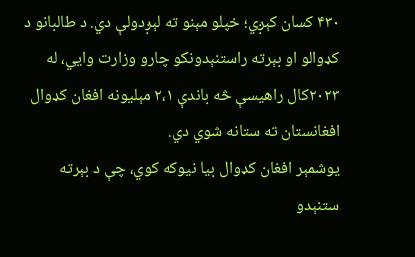۴۳۰ کسان کېږي؛ خپلو مېنو ته لېږدولې دي. د طالبانو د کډوالو او بېرته راستنېدونکو چارو وزارت وایي، له ۲۰۲۳کال راهیسې څه باندې ۲،۱ مېليونه افغان کډوال افغانستان ته ستانه شوي دي.
یوشمېر افغان کډوال بیا نیوکه کوي، چې د بېرته ستنېدو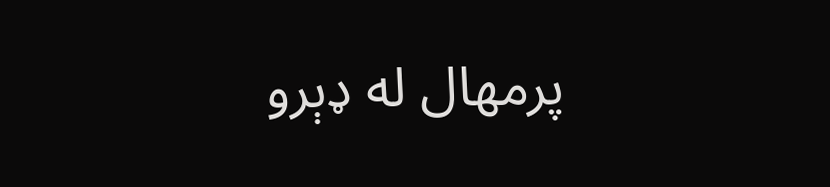پرمهال له ډېرو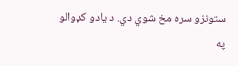ستونزو سره مخ شوي دي. د یادو کډوالو په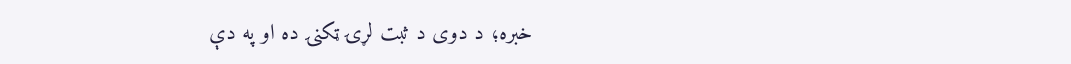خبره؛ د دوی د ثبت لړۍ ټکنۍ ده او په دې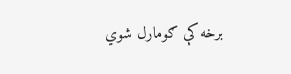برخه کې ګومارل شوي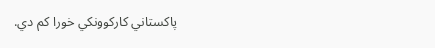پاکستاني کارکوونکي خورا کم دي.